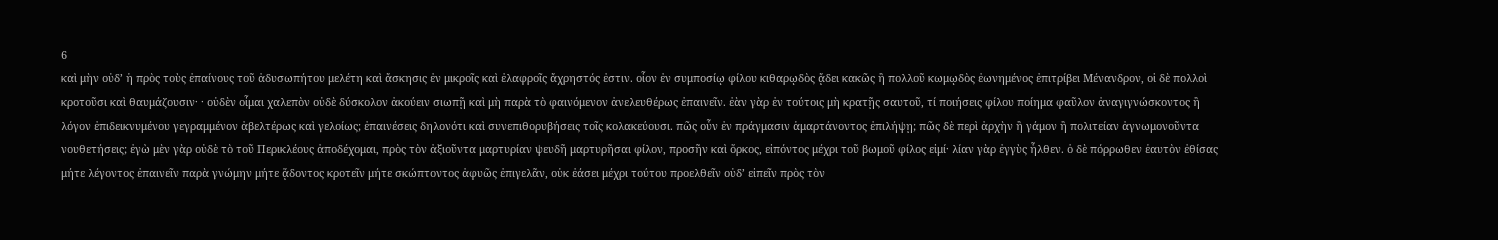6
καὶ μὴν οὐδʼ ἡ πρὸς τοὺς ἐπαίνους τοῦ ἀδυσωπήτου μελέτη καὶ ἄσκησις ἐν μικροῖς καὶ ἐλαφροῖς ἄχρηστός ἐστιν. οἷον ἐν συμποσίῳ φίλου κιθαρῳδὸς ᾄδει κακῶς ἢ πολλοῦ κωμῳδὸς ἐωνημένος ἐπιτρίβει Μένανδρον, οἱ δὲ πολλοὶ κροτοῦσι καὶ θαυμάζουσιν· · οὐδὲν οἶμαι χαλεπὸν οὐδὲ δύσκολον ἀκούειν σιωπῇ καὶ μὴ παρὰ τὸ φαινόμενον ἀνελευθέρως ἐπαινεῖν. ἐὰν γὰρ ἐν τούτοις μὴ κρατῇς σαυτοῦ, τί ποιήσεις φίλου ποίημα φαῦλον ἀναγιγνώσκοντος ἢ λόγον ἐπιδεικνυμένου γεγραμμένον ἀβελτέρως καὶ γελοίως; ἐπαινέσεις δηλονότι καὶ συνεπιθορυβήσεις τοῖς κολακεύουσι. πῶς οὖν ἐν πράγμασιν ἁμαρτάνοντος ἐπιλήψῃ; πῶς δὲ περὶ ἀρχὴν ἢ γάμον ἢ πολιτείαν ἀγνωμονοῦντα νουθετήσεις; ἐγὼ μὲν γὰρ οὐδὲ τὸ τοῦ Περικλέους ἀποδέχομαι, πρὸς τὸν ἀξιοῦντα μαρτυρίαν ψευδῆ μαρτυρῆσαι φίλον, προσῆν καὶ ὅρκος, εἰπόντος μέχρι τοῦ βωμοῦ φίλος εἰμί· λίαν γὰρ ἐγγὺς ἦλθεν. ὁ δὲ πόρρωθεν ἑαυτὸν ἐθίσας μήτε λέγοντος ἐπαινεῖν παρὰ γνώμην μήτε ᾅδοντος κροτεῖν μήτε σκώπτοντος ἀφυῶς ἐπιγελᾶν, οὐκ ἐάσει μέχρι τούτου προελθεῖν οὐδʼ εἰπεῖν πρὸς τὸν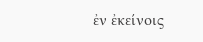ἐν ἐκείνοις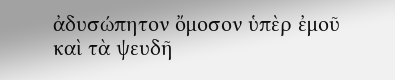ἀδυσώπητον ὄμοσον ὑπὲρ ἐμοῦ καὶ τὰ ψευδῆ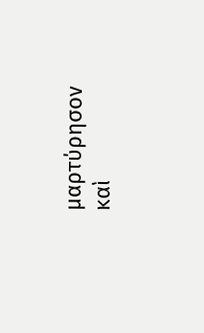μαρτύρησον καὶ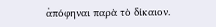ἀπόφηναι παρὰ τὸ δίκαιον.